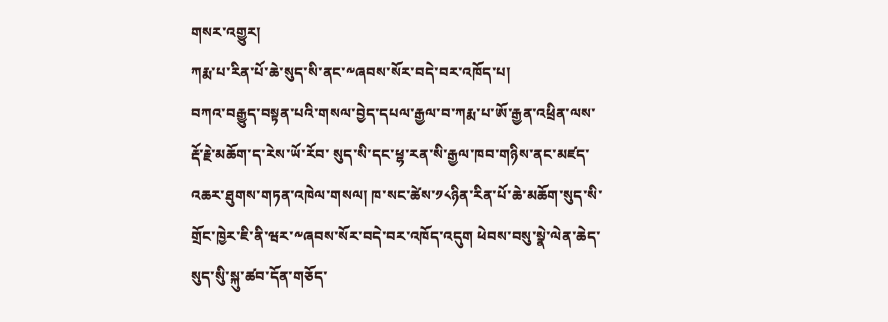གསར་འགྱུར།
ཀརྨ་པ་རིན་པོ་ཆེ་སུད་སི་ནང་༸ཞབས་སོར་བདེ་བར་འཁོད་པ།
བཀའ་བརྒྱུད་བསྟན་པའི་གསལ་བྱེད་དཔལ་རྒྱལ་བ་ཀརྨ་པ་ཨོ་རྒྱན་འཕྲིན་ལས་རྡོ་རྗེ་མཆོག་ད་རེས་ཡོ་རོབ་ སུད་སི་དང་ཕྷ་རན་སི་རྒྱལ་ཁབ་གཉིས་ནང་མཛད་འཆར་ཐུགས་གཏན་འཁེལ་གསལ། ཁ་སང་ཚེས་༡༨ཉིན་རིན་པོ་ཆེ་མཆོག་སུད་སི་གྲོང་ཁྱེར་ཇི་ནི་ཝར་༸ཞབས་སོར་བདེ་བར་འཁོད་འདུག ཕེབས་བསུ་སྣེ་ལེན་ཆེད་སུད་སིུ་སྐུ་ཚབ་དོན་གཅོད་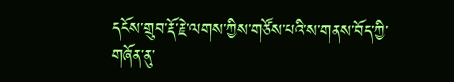དངོས་གྲུབ་རྡོ་རྗེ་ལགས་ཀྱིས་གཙོས་པའི་ས་གནས་བོད་ཀྱི་གཞོན་ནུ་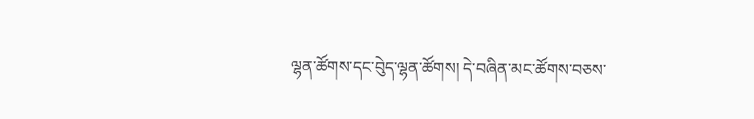ལྷན་ཚོགས་དང་བེུད་ལྷན་ཚོགས། དེ་བཞིན་མང་ཚོགས་བཅས་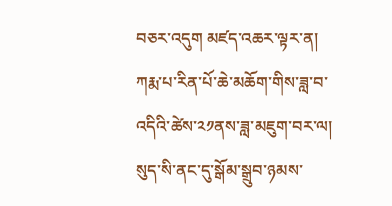བཅར་འདུག མཛད་འཆར་ལྟར་ན། ཀརྨ་པ་རིན་པོ་ཆེ་མཆོག་གིས་ཟླ་བ་འདིའི་ཚེས་༢༡ནས་ཟླ་མཇུག་བར་ལ། སུད་སི་ནང་དུ་སྒོམ་སྒྲུབ་ཉམས་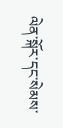ལེན་སྐོར་དང་སེམས་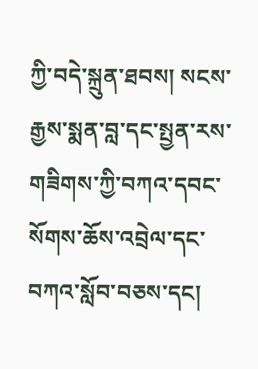ཀྱི་བདེ་སྐྲུན་ཐབས། སངས་རྒྱས་སྨན་བླ་དང་སྤྱན་རས་གཟིགས་ཀྱི་བཀའ་དབང་སོགས་ཆོས་འབྲེལ་དང་བཀའ་སློབ་བཅས་དང།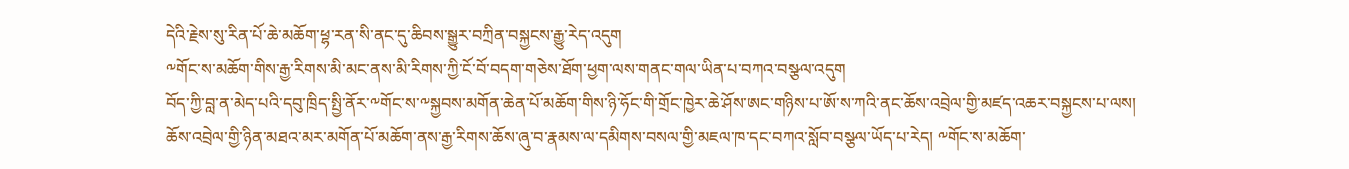དེའི་རྗེས་སུ་རིན་པོ་ཆེ་མཆོག་ཕྷ་རན་སི་ནང་དུ་ཆིབས་སྒྱུར་བཀྲིན་བསྐྱངས་རྒྱུ་རེད་འདུག
༸གོང་ས་མཆོག་གིས་རྒྱ་རིགས་མི་མང་ནས་མི་རིགས་ཀྱི་ངོ་བོ་བདག་གཅེས་ཐོག་ཕྱག་ལས་གནང་གལ་ཡིན་པ་བཀའ་བསྩལ་འདུག
བོད་ཀྱི་བླ་ན་མེད་པའི་དབུ་ཁྲིད་སྤྱི་ནོར་༸གོང་ས་༸སྐྱབས་མགོན་ཆེན་པོ་མཆོག་གིས་ཉི་ཧོང་གི་གྲོང་ཁྱེར་ཆེ་ཤོས་ཨང་གཉིས་པ་ཨོ་ས་ཀའི་ནང་ཆོས་འབྲེལ་གྱི་མཛད་འཆར་བསྐྱངས་པ་ལས།  ཆོས་འབྲེལ་གྱི་ཉིན་མཐའ་མར་མགོན་པོ་མཆོག་ནས་རྒྱ་རིགས་ཆོས་ཞུ་བ་རྣམས་ལ་དམིགས་བསལ་གྱི་མཇལ་ཁ་དང་བཀའ་སློབ་བསྩལ་ཡོད་པ་རེད། ༸གོང་ས་མཆོག་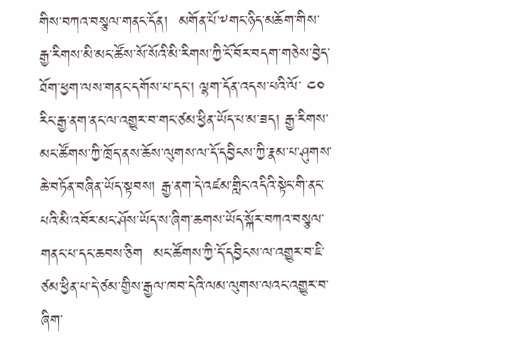གིས་བཀའ་བསྩལ་གནང་དོན།  མགོན་པོ་༸གང་ཉིད་མཆོག་གིས་རྒྱ་རིགས་མི་མང་ཚོས་སོ་སོའི་མི་རིགས་ཀྱི་ངོ་བོར་བདག་གཅེས་བྱེད་ཐོག་ཕྱག་ལས་གནང་དགོས་པ་དང་། ལྷག་དོན་འདས་པའི་ལོ་ ༤༠ རིང་རྒྱ་ནག་ནང་ལ་འགྱུར་བ་གང་ཙམ་ཕྱིན་ཡོད་པ་མ་ཟད། རྒྱ་རིགས་མང་ཚོགས་ཀྱི་ཁྲོད་ནས་ཆོས་ལུགས་ལ་དོ་དབྱིངས་ཀྱི་རྣམ་པ་ཤུགས་ཆེ་བཏོན་བཞིན་ཡོད་སྟབས། རྒྱ་ནག་དེ་འཛམ་གླིང་འདིའི་སྟེང་གི་ནང་པའི་མི་འབོར་མང་ཤོས་ཡོད་ས་ཞིག་ཆགས་ཡོད་སྐོར་བཀའ་བསྩལ་གནང་པ་དང་ཆབས་ཅིག  མང་ཚོགས་ཀྱི་དོ་དབྱིངས་ལ་འགྱུར་བ་ཇི་ཙམ་ཕྱིན་པ་དེ་ཙམ་གྱིས་རྒྱལ་ཁབ་དེའི་ལམ་ལུགས་ལའང་འགྱུར་བ་ཞིག་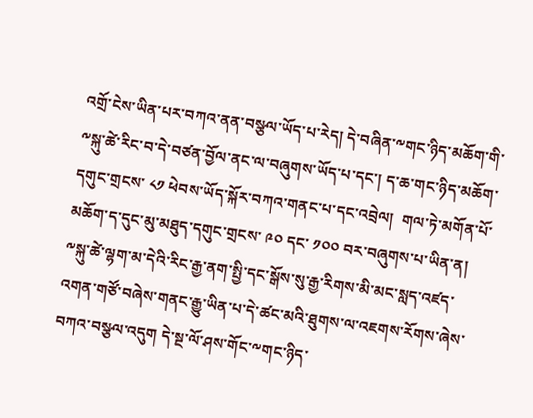འགྲོ་ངེས་ཡིན་པར་བཀའ་ནན་བསྩལ་ཡོད་པ་རེད། དེ་བཞིན་༸གང་ཉིད་མཆོག་གི་༸སྐུ་ཚེ་རིང་བ་དེ་བཙན་བྱོལ་ནང་ལ་བཞུགས་ཡོད་པ་དང་། ད་ཆ་གང་ཉིད་མཆོག་དགུང་གྲངས་ ༨༡ ཕེབས་ཡོད་སྐོར་བཀའ་གནང་པ་དང་འབྲེལ།  གལ་ཏེ་མགོན་པོ་མཆོག་ད་དུང་མུ་མཐུད་དགུང་གྲངས་ ༩༠ དང་ ༡༠༠ བར་བཞུགས་པ་ཡིན་ན། ༸སྐུ་ཚེ་ལྷག་མ་དེའི་རིང་རྒྱ་ནག་སྤྱི་དང་སྒོས་སུ་རྒྱ་རིགས་མི་མང་སླད་འཛད་འགན་གཙོ་བཞེས་གནང་རྒྱུ་ཡིན་པ་དེ་ཚང་མའི་ཐུགས་ལ་འཇགས་རོགས་ཞེས་བཀའ་བསྩལ་འདུག དེ་སྔ་ལོ་ཤས་གོང་༸གང་ཉིད་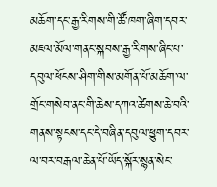མཆོག་དང་རྒྱ་རིགས་གི་ཚོ་ཁག་ཞིག་དབར་མཇལ་མོལ་གནང་སྐབས་རྒྱ་རིགས་ཞིང་པ་དབུལ་ཕོངས་ཤིག་གིས་མགོན་པོ་མཆོག་ལ་གྲོང་གསེབ་ནང་གི་ཆེས་དཀའ་ཚེགས་ཆེ་བའི་གནས་སྟངས་དང་དེ་བཞིན་དབུལ་ཕྱུག་དབར་ལ་བར་བརྒལ་ཆེན་པོ་ཡོད་སྐོར་སྙན་སེང་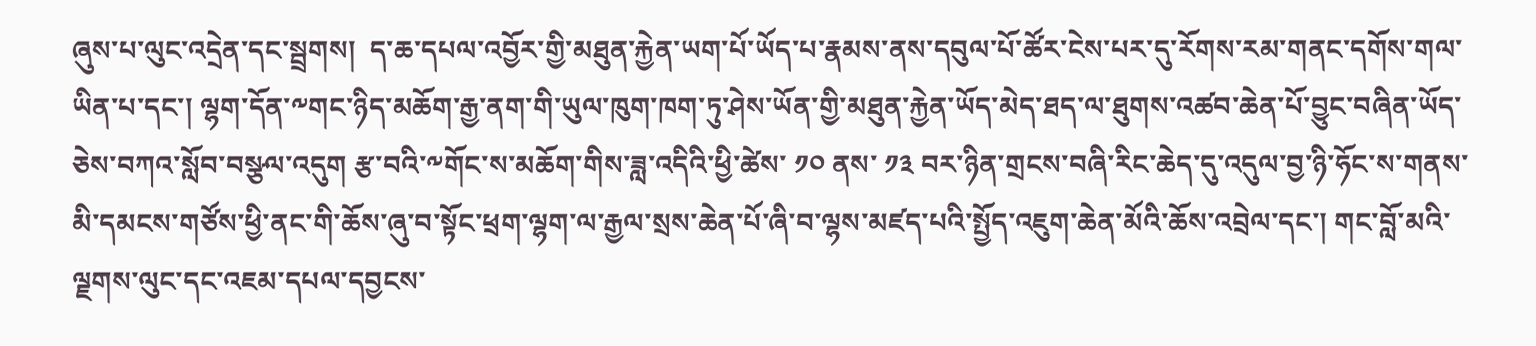ཞུས་པ་ལུང་འདྲེན་དང་སྦྲགས།  ད་ཆ་དཔལ་འབྱོར་གྱི་མཐུན་རྐྱེན་ཡག་པོ་ཡོད་པ་རྣམས་ནས་དབུལ་པོ་ཚོར་ངེས་པར་དུ་རོགས་རམ་གནང་དགོས་གལ་ཡིན་པ་དང་། ལྷག་དོན་༸གང་ཉིད་མཆོག་རྒྱ་ནག་གི་ཡུལ་ཁུག་ཁག་ཏུ་ཤེས་ཡོན་གྱི་མཐུན་རྐྱེན་ཡོད་མེད་ཐད་ལ་ཐུགས་འཚབ་ཆེན་པོ་བྱུང་བཞིན་ཡོད་ཅེས་བཀའ་སློབ་བསྩལ་འདུག རྩ་བའི་༸གོང་ས་མཆོག་གིས་ཟླ་འདིའི་ཕྱི་ཚེས་ ༡༠ ནས་ ༡༣ བར་ཉིན་གྲངས་བཞི་རིང་ཆེད་དུ་འདུལ་བྱ་ཉི་ཧོང་ས་གནས་མི་དམངས་གཙོས་ཕྱི་ནང་གི་ཆོས་ཞུ་བ་སྟོང་ཕྲག་ལྷག་ལ་རྒྱལ་སྲས་ཆེན་པོ་ཞི་བ་ལྷས་མཛད་པའི་སྤྱོད་འཇུག་ཆེན་མོའི་ཆོས་འབྲེལ་དང་། གང་བློ་མའི་ལྗགས་ལུང་དང་འཇམ་དཔལ་དབྱངས་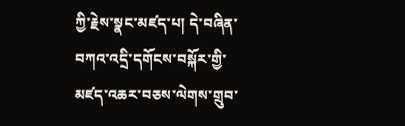ཀྱི་རྗེས་སྣང་མཛད་པ། དེ་བཞིན་བཀའ་འདྲི་དགོངས་བསྐོར་གྱི་མཛད་འཆར་བཅས་ལེགས་གྲུབ་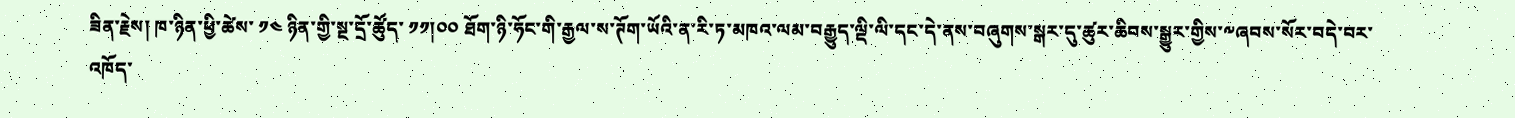ཟིན་རྗེས། ཁ་ཉིན་ཕྱི་ཚེས་ ༡༤ ཉིན་གྱི་སྔ་དྲོ་ཚོུད་ ༡༡།༠༠ ཐོག་ཉི་ཧོང་གི་རྒྱལ་ས་ཊོག་ཡོའི་ན་རི་ཏ་མཁའ་ལམ་བརྒྱུད་ལྡི་ལི་དང་དེ་ནས་བཞུགས་སྒར་དུ་ཚུར་ཆིབས་སྒྱུར་གྱིས་༸ཞབས་སོར་བདེ་བར་འཁོད་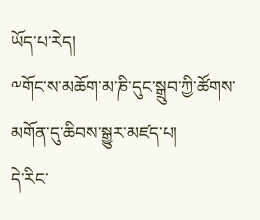ཡོད་པ་རེད།
༸གོང་ས་མཆོག་མ་ཎི་དུང་སྒྲུབ་ཀྱི་ཚོགས་མགོན་དུ་ཆིབས་སྒྱུར་མཛད་པ།
དེ་རིང་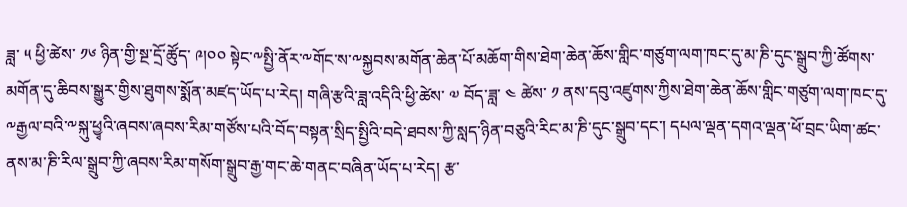ཟླ་ ༥ ཕྱི་ཚེས་ ༡༦ ཉིན་གྱི་སྔ་དྲོ་ཚོུད་ ༩།༠༠ སྟེང་༸སྤྱི་ནོར་༸གོང་ས་༸སྐྱབས་མགོན་ཆེན་པོ་མཆོག་གིས་ཐེག་ཆེན་ཆོས་གླིང་གཙུག་ལག་ཁང་དུ་མ་ཎི་དུང་སྒྲུབ་ཀྱི་ཚོགས་མགོན་དུ་ཆིབས་སྒྱུར་གྱིས་ཐུགས་སྨོན་མཛད་ཡོད་པ་རེད། གཞི་རྩའི་ཟླ་འདིའི་ཕྱི་ཚེས་ ༧ བོད་ཟླ་ ༤ ཚེས་ ༡ ནས་དབུ་འཛུགས་ཀྱིས་ཐེག་ཆེན་ཆོས་གླིང་གཙུག་ལག་ཁང་དུ་༸རྒྱལ་བའི་༸སྐུ་ཕྱྭའི་ཞབས་ཞབས་རིམ་གཙོས་པའི་བོད་བསྟན་སྲིད་སྤྱིའི་བདེ་ཐབས་ཀྱི་སླད་ཉིན་བཅུའི་རིང་མ་ཎི་དུང་སྒྲུབ་དང་། དཔལ་ལྡན་དགའ་ལྡན་ཕོ་བྲང་ཡིག་ཚང་ནས་མ་ཎི་རིལ་སྒྲུབ་ཀྱི་ཞབས་རིམ་གསོག་སྒྲུབ་རྒྱ་གང་ཆེ་གནང་བཞིན་ཡོད་པ་རེད། རྩ་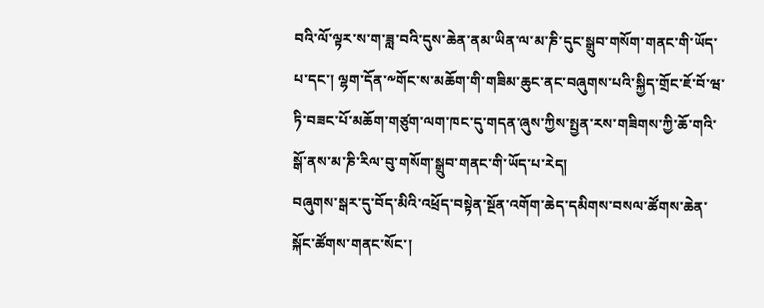བའི་ལོ་ལྟར་ས་ག་ཟླ་བའི་དུས་ཆེན་ནམ་ཡིན་ལ་མ་ཎི་དུང་སྒྲུབ་གསོག་གནང་གི་ཡོད་པ་དང་། ལྷག་དོན་༸གོང་ས་མཆོག་གི་གཟིམ་ཆུང་ནང་བཞུགས་པའི་སྐྱིད་གྲོང་ཇོ་བོ་ཝ་ཏི་བཟང་པོ་མཆོག་གཙུག་ལག་ཁང་དུ་གདན་ཞུས་ཀྱིས་སྤྱན་རས་གཟིགས་ཀྱི་ཆོ་གའི་སྒོ་ནས་མ་ཎི་རིལ་བུ་གསོག་སྒྲུབ་གནང་གི་ཡོད་པ་རེད།
བཞུགས་སྒར་དུ་བོད་མིའི་འཕྲོད་བསྟེན་སྔོན་འགོག་ཆེད་དམིགས་བསལ་ཚོགས་ཆེན་སྐོང་ཚོགས་གནང་སོང་།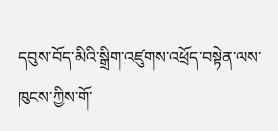དབུས་བོད་མིའི་སྒྲིག་འཛུགས་འཕྲོད་བསྟེན་ལས་ཁུངས་ཀྱིས་གོ་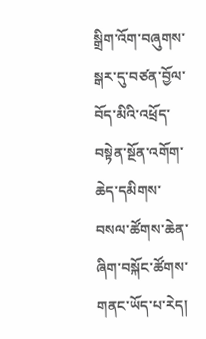སྒྲིག་འོག་བཞུགས་སྒར་དུ་བཙན་བྱོལ་བོད་མིའི་འཕྲོད་བསྟེན་སྔོན་འགོག་ཆེད་དམིགས་བསལ་ཚོགས་ཆེན་ཞིག་བསྐོང་ཚོགས་གནང་ཡོད་པ་རེད།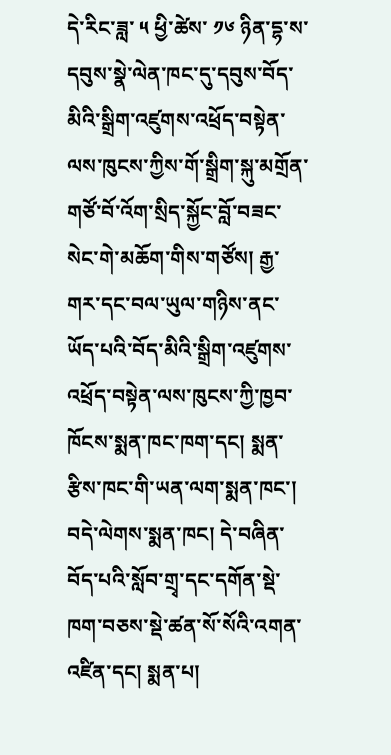དེ་རིང་ཟླ་ ༥ ཕྱི་ཚེས་ ༡༦ ཉིན་དྷ་ས་དབུས་སྣེ་ལེན་ཁང་དུ་དབུས་བོད་མིའི་སྒྲིག་འཛུགས་འཕྲོད་བསྟེན་ལས་ཁུངས་ཀྱིས་གོ་སྒྲིག་སྐུ་མགྲོན་གཙོ་བོ་འོག་སྲིད་སྐྱོང་བློ་བཟང་སེང་གེ་མཆོག་གིས་གཙོས། རྒྱ་གར་དང་བལ་ཡུལ་གཉིས་ནང་ཡོད་པའི་བོད་མིའི་སྒྲིག་འཛུགས་འཕྲོད་བསྟེན་ལས་ཁུངས་ཀྱི་ཁྱབ་ཁོངས་སྨན་ཁང་ཁག་དང། སྨན་རྩིས་ཁང་གི་ཡན་ལག་སྨན་ཁང་། བདེ་ལེགས་སྨན་ཁང། དེ་བཞིན་བོད་པའི་སློབ་གྲྭ་དང་དགོན་སྡེ་ཁག་བཅས་སྡེ་ཚན་སོ་སོའི་འགན་འཛིན་དང། སྨན་པ།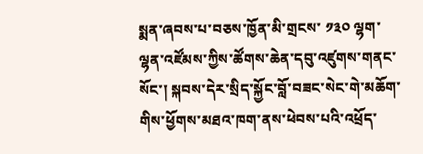སྨན་ཞབས་པ་བཅས་ཁྱོན་མི་གྲངས་ ༡༣༠ ལྷག་ལྷན་འཛོམས་ཀྱིས་ཚོགས་ཆེན་དབུ་འཛུགས་གནང་སོང་། སྐབས་དེར་སྲིད་སྐྱོང་བློ་བཟང་སེང་གེ་མཆོག་གིས་ཕྱོགས་མཐའ་ཁག་ནས་ཕེབས་པའི་འཕྲོད་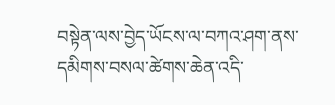བསྟེན་ལས་བྱེད་ཡོངས་ལ་བཀའ་ཤག་ནས་དམིགས་བསལ་ཚེགས་ཆེན་འདི་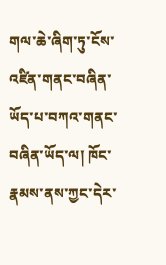གལ་ཆེ་ཞིག་ཏུ་ངོས་འཛིན་གནང་བཞིན་ཡོད་པ་བཀའ་གནང་བཞིན་ཡོད་ལ། ཁོང་རྣམས་ནས་ཀྱང་དེར་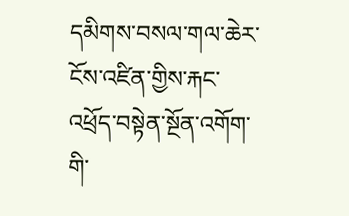དམིགས་བསལ་གལ་ཆེར་ངོས་འཛིན་གྱིས་རྐང་འཕྲོད་བསྟེན་སྔོན་འགོག་གི་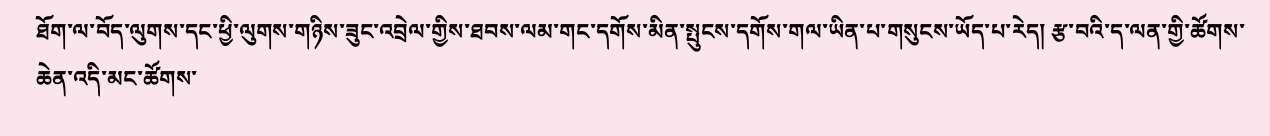ཐོག་ལ་བོད་ལུགས་དང་ཕྱི་ལུགས་གཉིས་ཟུང་འབྲེལ་གྱིས་ཐབས་ལམ་གང་དགོས་མིན་སྤུངས་དགོས་གལ་ཡིན་པ་གསུངས་ཡོད་པ་རེད། རྩ་བའི་ད་ལན་གྱི་ཚོགས་ཆེན་འདི་མང་ཚོགས་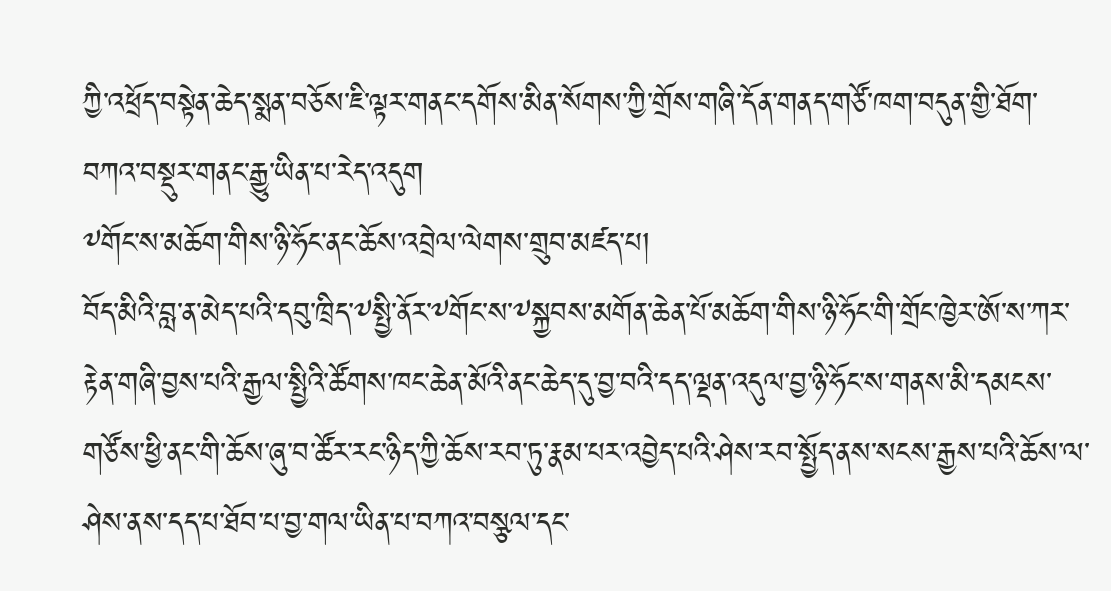ཀྱི་འཕྲོད་བསྟེན་ཆེད་སྨན་བཅོས་ཇི་ལྟར་གནང་དགོས་མིན་སོགས་ཀྱི་གྲོས་གཞི་དོན་གནད་གཙོ་ཁག་བདུན་གྱི་ཐོག་བཀའ་བསྡུར་གནང་རྒྱུ་ཡིན་པ་རེད་འདུག
༸གོང་ས་མཆོག་གིས་ཉི་ཧོང་ནང་ཆོས་འབྲེལ་ལེགས་གྲུབ་མཛད་པ།
བོད་མིའི་བླ་ན་མེད་པའི་དབུ་ཁྲིད་༸སྤྱི་ནོར་༸གོང་ས་༸སྐྱབས་མགོན་ཆེན་པོ་མཆོག་གིས་ཉི་ཧོང་གི་གྲོང་ཁྱེར་ཨོ་ས་ཀར་རྟེན་གཞི་བྱས་པའི་རྒྱལ་སྤྱིའི་ཚོགས་ཁང་ཆེན་མོའི་ནང་ཆེད་དུ་བྱ་བའི་དད་ལྡན་འདུལ་བྱ་ཉི་ཧོང་ས་གནས་མི་དམངས་གཙོས་ཕྱི་ནང་གི་ཆོས་ཞུ་བ་ཚོར་རང་ཉིད་ཀྱི་ཆོས་རབ་ཏུ་རྣམ་པར་འབྱེད་པའི་ཤེས་རབ་སྤྱོད་ནས་སངས་རྒྱས་པའི་ཆོས་ལ་ཤེས་ནས་དད་པ་ཐོབ་པ་བྱ་གལ་ཡིན་པ་བཀའ་བསྩལ་དང་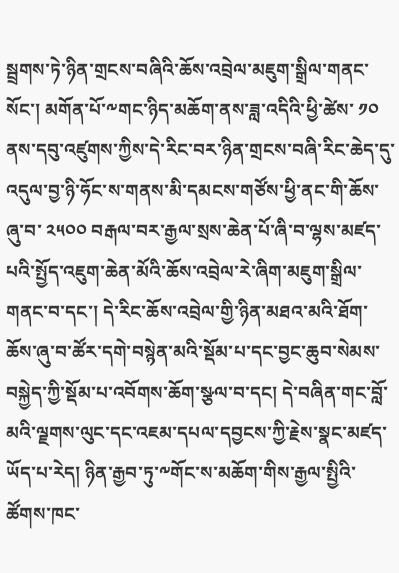སྦྲགས་ཏེ་ཉིན་གྲངས་བཞིའི་ཆོས་འབྲེལ་མཇུག་སྒྲིལ་གནང་སོང་། མགོན་པོ་༸གང་ཉིད་མཆོག་ནས་ཟླ་འདིའི་ཕྱི་ཚེས་ ༡༠ ནས་དབུ་འཛུགས་ཀྱིས་དེ་རིང་བར་ཉིན་གྲངས་བཞི་རིང་ཆེད་དུ་འདུལ་བྱ་ཉི་ཧོང་ས་གནས་མི་དམངས་གཙོས་ཕྱི་ནང་གི་ཆོས་ཞུ་བ་ ༢༥༠༠ བརྒལ་བར་རྒྱལ་སྲས་ཆེན་པོ་ཞི་བ་ལྷས་མཛད་པའི་སྤྱོད་འཇུག་ཆེན་མོའི་ཆོས་འབྲེལ་རེ་ཞིག་མཇུག་སྒྲིལ་གནང་བ་དང་། དེ་རིང་ཆོས་འབྲེལ་གྱི་ཉིན་མཐའ་མའི་ཐོག་ཆོས་ཞུ་བ་ཚོར་དགེ་བསྙེན་མའི་སྡོམ་པ་དང་བྱང་ཆུབ་སེམས་བསྐྱེད་ཀྱི་སྡོམ་པ་འབོགས་ཆོག་སྩལ་བ་དང། དེ་བཞིན་གང་བློ་མའི་ལྗགས་ལུང་དང་འཇམ་དཔལ་དབྱངས་ཀྱི་རྗེས་སྣང་མཛད་ཡོད་པ་རེད། ཉིན་རྒྱབ་ཏུ་༸གོང་ས་མཆོག་གིས་རྒྱལ་སྤྱིའི་ཚོགས་ཁང་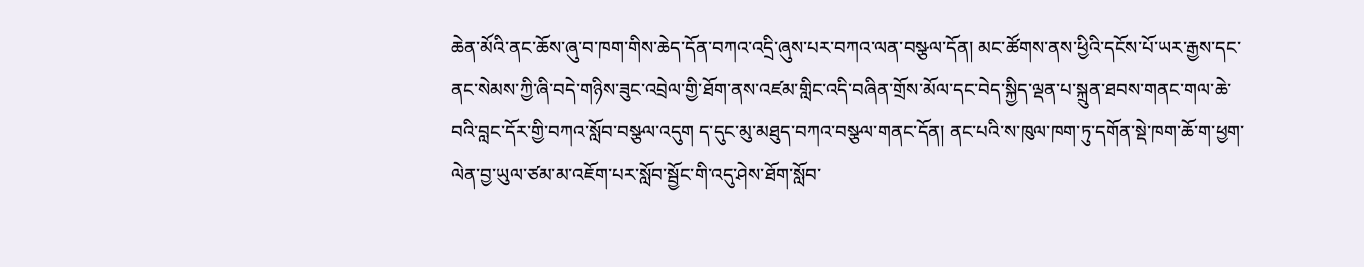ཆེན་མོའི་ནང་ཆོས་ཞུ་བ་ཁག་གིས་ཆེད་དོན་བཀའ་འདྲི་ཞུས་པར་བཀའ་ལན་བསྩལ་དོན། མང་ཚོགས་ནས་ཕྱིའི་དངོས་པོ་ཡར་རྒྱས་དང་ནང་སེམས་ཀྱི་ཞི་བདེ་གཉིས་ཟུང་འབྲེལ་གྱི་ཐོག་ནས་འཛམ་གླིང་འདི་བཞིན་གྲོས་མོལ་དང་བེད་སྐྱིད་ལྡན་པ་སྐྲུན་ཐབས་གནང་གལ་ཆེ་བའི་བླང་དོར་གྱི་བཀའ་སློབ་བསྩལ་འདུག ད་དུང་མུ་མཐུད་བཀའ་བསྩལ་གནང་དོན། ནང་པའི་ས་ཁུལ་ཁག་ཏུ་དགོན་སྡེ་ཁག་ཆོ་ག་ཕྱག་ལེན་བྱ་ཡུལ་ཙམ་མ་འཇོག་པར་སློབ་སྦྱོང་གི་འདུ་ཤེས་ཐོག་སློབ་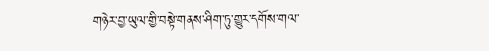གཉེར་བྱ་ཡུལ་གྱི་བསྟེ་གནས་ཤིག་ཏུ་གྱུར་དགོས་གལ་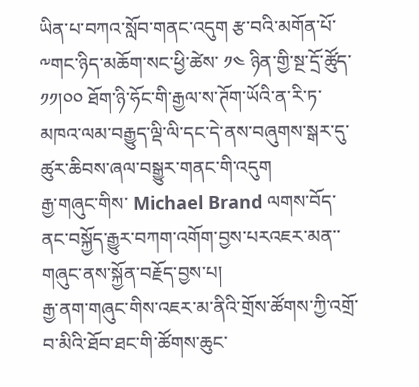ཡིན་པ་བཀའ་སློབ་གནང་འདུག རྩ་བའི་མགོན་པོ་༸གང་ཉིད་མཆོག་སང་ཕྱི་ཚེས་ ༡༤ ཉིན་གྱི་སྔ་དྲོ་ཚོུད་ ༡༡།༠༠ ཐོག་ཉི་ཧོང་གི་རྒྱལ་ས་ཊོག་ཡོའི་ན་རི་ཏ་མཁའ་ལམ་བརྒྱུད་ལྡི་ལི་དང་དེ་ནས་བཞུགས་སྒར་དུ་ཚུར་ཆིབས་ཞལ་བསྒྱུར་གནང་གི་འདུག
རྒྱ་གཞུང་གིས་ Michael Brand ལགས་བོད་ནང་བསྐྱོད་རྒྱུར་བཀག་འགོག་བྱས་པརའཇར་མན་་གཞུང་ནས་སྐྱོན་བརྗོད་བྱས་པ།
རྒྱ་ནག་གཞུང་གིས་འཇར་མ་ནིའི་གྲོས་ཚོགས་ཀྱི་འགྲོ་བ་མིའི་ཐོབ་ཐང་གི་ཚོགས་ཆུང་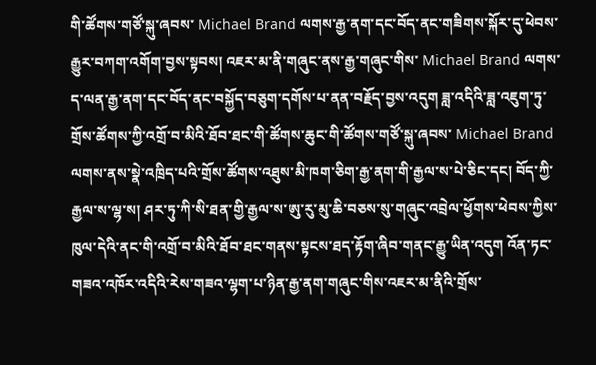གི་ཚོགས་གཙོ་སྐུ་ཞབས་ Michael Brand ལགས་རྒྱ་ནག་དང་བོད་ནང་གཟིགས་སྐོར་དུ་ཕེབས་རྒྱུར་བཀག་འགོག་བྱས་སྟབས། འཇར་མ་ནི་གཞུང་ནས་རྒྱ་གཞུང་གིས་ Michael Brand ལགས་ད་ལན་རྒྱ་ནག་དང་བོད་ནང་བསྐྱོད་བཅུག་དགོས་པ་ནན་བརྗོད་བྱས་འདུག ཟླ་འདིའི་ཟླ་འཇུག་ཏུ་གྲོས་ཚོགས་ཀྱི་འགྲོ་བ་མིའི་ཐོབ་ཐང་གི་ཚོགས་ཆུང་གི་ཚོགས་གཙོ་སྐུ་ཞབས་ Michael Brand ལགས་ནས་སྣེ་འཁྲིད་པའི་གྲོས་ཚོགས་འཐུས་མི་ཁག་ཅིག་རྒྱ་ནག་གི་རྒྱལ་ས་པེ་ཅིང་དང། བོད་ཀྱི་རྒྱལ་ས་ལྷ་ས། ཤར་ཏུ་ཀི་སི་ཐན་གྱི་རྒྱལ་ས་ཨུ་རུ་མུ་ཆི་བཅས་སུ་གཞུང་འབྲེལ་ཕྱོགས་ཕེབས་ཀྱིས་ཁུལ་དེའི་ནང་གི་འགྲོ་བ་མིའི་ཐོབ་ཐང་གནས་སྟངས་ཐད་རྟོག་ཞིབ་གནང་རྒྱུ་ཡིན་འདུག འོན་ཏང་གཟའ་འཁོར་འདིའི་རེས་གཟའ་ལྷག་པ་ཉིན་རྒྱ་ནག་གཞུང་གིས་འཇར་མ་ནིའི་གྲོས་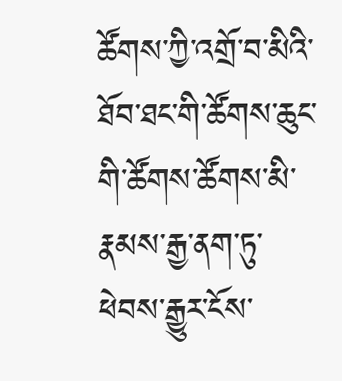ཚོགས་ཀྱི་འགྲོ་བ་མིའི་ཐོབ་ཐང་གི་ཚོགས་ཆུང་གི་ཚོགས་ཚོགས་མི་རྣམས་རྒྱ་ནག་ཏུ་ཕེབས་རྒྱུར་ངོས་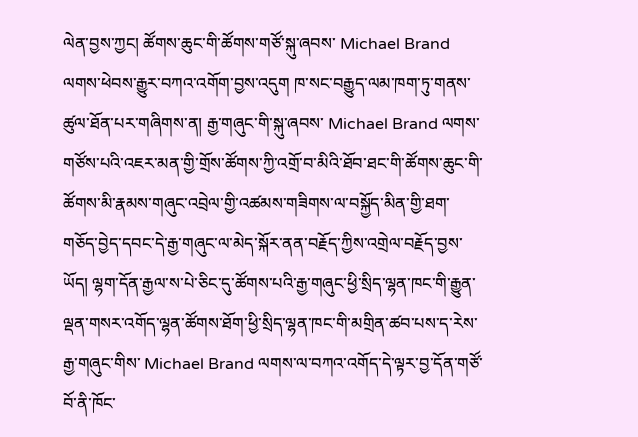ལེན་བྱས་ཀྱང། ཚོགས་ཆུང་གི་ཚོགས་གཙོ་སྐུ་ཞབས་ Michael Brand ལགས་ཕེབས་རྒྱུར་བཀའ་འགོག་བྱས་འདུག ཁ་སང་བརྒྱུད་ལམ་ཁག་ཏུ་གནས་ཚུལ་ཐོན་པར་གཞིགས་ན། རྒྱ་གཞུང་གི་སྐུ་ཞབས་ Michael Brand ལགས་གཙོས་པའི་འཇར་མན་གྱི་གྲོས་ཚོགས་ཀྱི་འགྲོ་བ་མིའི་ཐོབ་ཐང་གི་ཚོགས་ཆུང་གི་ཚོགས་མི་རྣམས་གཞུང་འབྲེལ་གྱི་འཚམས་གཟིགས་ལ་བསྐྱོད་མིན་གྱི་ཐག་གཅོད་བྱེད་དབང་དེ་རྒྱ་གཞུང་ལ་མེད་སྐོར་ནན་བརྗོད་ཀྱིས་འགྲེལ་བརྗོད་བྱས་ཡོད། ལྷག་དོན་རྒྱལ་ས་པེ་ཅིང་དུ་ཚོགས་པའི་རྒྱ་གཞུང་ཕྱི་སྲིད་ལྷན་ཁང་གི་རྒྱུན་ལྡན་གསར་འགོད་ལྷན་ཚོགས་ཐོག་ཕྱི་སྲིད་ལྷན་ཁང་གི་མགྲིན་ཚབ་པས་ད་རེས་རྒྱ་གཞུང་གིས་ Michael Brand ལགས་ལ་བཀའ་འགོད་དེ་ལྟར་བྱ་དོན་གཙོ་བོ་ནི་ཁོང་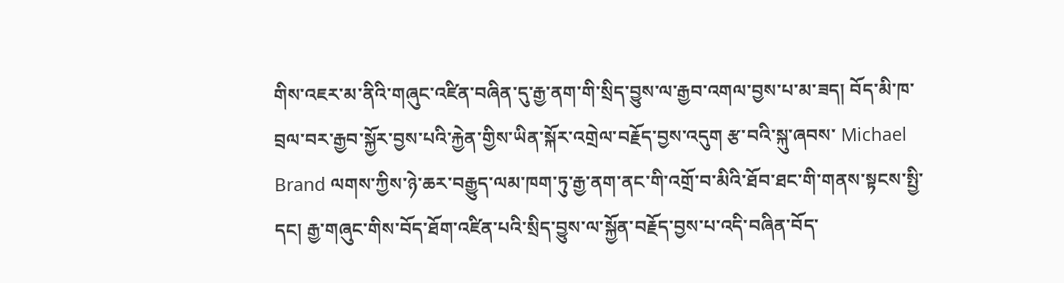གིས་འཇར་མ་ནིའི་གཞུང་འཛིན་བཞིན་དུ་རྒྱ་ནག་གི་སྲིད་བྱུས་ལ་རྒྱབ་འགལ་བྱས་པ་མ་ཟད། བོད་མི་ཁ་བྲལ་བར་རྒྱབ་སྐྱོར་བྱས་པའི་རྐྱེན་གྱིས་ཡིན་སྐོར་འགྲེལ་བརྗོད་བྱས་འདུག རྩ་བའི་སྐུ་ཞབས་ Michael Brand ལགས་ཀྱིས་ཉེ་ཆར་བརྒྱུད་ལམ་ཁག་ཏུ་རྒྱ་ནག་ནང་གི་འགྲོ་བ་མིའི་ཐོབ་ཐང་གི་གནས་སྟངས་སྤྱི་དང། རྒྱ་གཞུང་གིས་བོད་ཐོག་འཛིན་པའི་སྲིད་བྱུས་ལ་སྐྱོན་བརྗོད་བྱས་པ་འདི་བཞིན་བོད་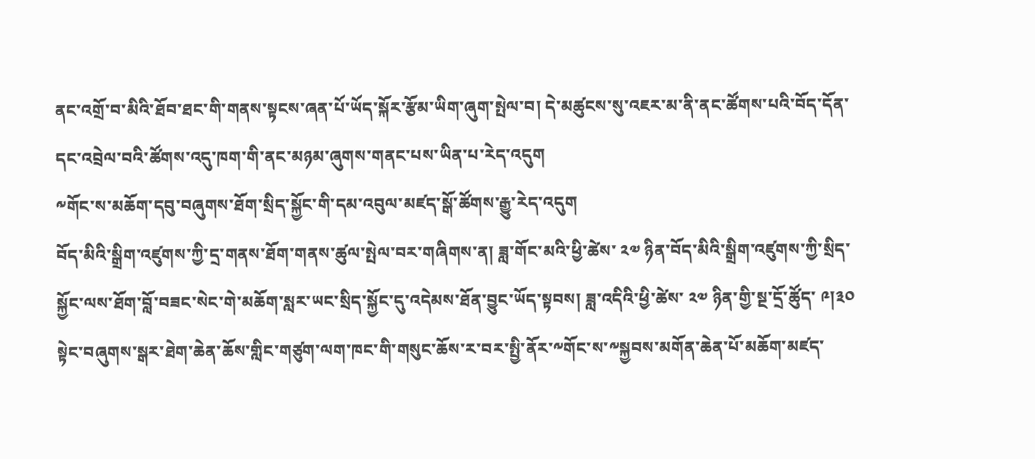ནང་འགྲོ་བ་མིའི་ཐོབ་ཐང་གི་གནས་སྟངས་ཞན་པོ་ཡོད་སྐོར་རྩོམ་ཡིག་ཞུག་སྤེལ་བ། དེ་མཚུངས་སུ་འཇར་མ་ནི་ནང་ཚོགས་པའི་བོད་དོན་དང་འབྲེལ་བའི་ཚོགས་འདུ་ཁག་གི་ནང་མཉམ་ཞུགས་གནང་པས་ཡིན་པ་རེད་འདུག
༸གོང་ས་མཆོག་དབུ་བཞུགས་ཐོག་སྲིད་སྐྱོང་གི་དམ་འབུལ་མཛད་སྒོ་ཚོགས་རྒྱུ་རེད་འདུག
བོད་མིའི་སྒྲིག་འཛུགས་ཀྱི་དྲ་གནས་ཐོག་གནས་ཚུལ་སྤེལ་བར་གཞིགས་ན། ཟླ་གོང་མའི་ཕྱི་ཚེས་ ༢༧ ཉིན་བོད་མིའི་སྒྲིག་འཛུགས་ཀྱི་སྲིད་སྐྱོང་ལས་ཐོག་བློ་བཟང་སེང་གེ་མཆོག་སླར་ཡང་སྲིད་སྐྱོང་དུ་འདེམས་ཐོན་བྱུང་ཡོད་སྟབས། ཟླ་འདིའི་ཕྱི་ཚེས་ ༢༧ ཉིན་གྱི་སྔ་དྲོ་ཚོུད་ ༩།༣༠ སྟེང་བཞུགས་སྒར་ཐེག་ཆེན་ཆོས་གླིང་གཙུག་ལག་ཁང་གི་གསུང་ཆོས་ར་བར་སྤྱི་ནོར་༸གོང་ས་༸སྐྱབས་མགོན་ཆེན་པོ་མཆོག་མཛད་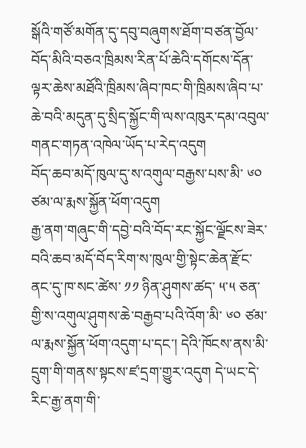སྒོའི་གཙོ་མགོན་དུ་དབུ་བཞུགས་ཐོག་བཙན་བྱོལ་བོད་མིའི་བཅའ་ཁྲིམས་རིན་པོ་ཆེའི་དགོངས་དོན་ལྟར་ཆེས་མཐོའི་ཁྲིམས་ཞིབ་ཁང་གི་ཁྲིམས་ཞིབ་པ་ཆེ་བའི་མདུན་དུ་སྲིད་སྐྱོང་གི་ལས་འཁུར་དམ་འབུལ་གནང་གཏན་འཁེལ་ཡོད་པ་རེད་འདུག
བོད་ཆབ་མདོ་ཁུལ་དུ་ས་འགུལ་བརྒྱས་པས་མི་ ༦༠ ཙམ་ལ་རྨས་སྐྱོན་ཕོག་འདུག
རྒྱ་ནག་གཞུང་གི་དབྱེ་བའི་བོད་རང་སྐྱོང་ལྗོངས་ཟེར་བའི་ཆབ་མདོ་བོད་རིག་ས་ཁུལ་གྱི་སྟེང་ཆེན་རྫོང་ནང་དུ་ཁ་སང་ཚེས་ ༡༡ ཉིན་ཤུགས་ཚད་ ༥་༥ ཅན་གྱི་ས་འགུལ་ཤུགས་ཆེ་བརྒྱབ་པའི་འོག་མི་ ༦༠ ཙམ་ལ་རྨས་སྐྱོན་ཕོག་འདུག་པ་དང་། དེའི་ཁོངས་ནས་མི་དྲུག་གི་གནས་སྟངས་ཛ་དྲག་གྱུར་འདུག དེ་ཡང་དེ་རིང་རྒྱ་ནག་གི་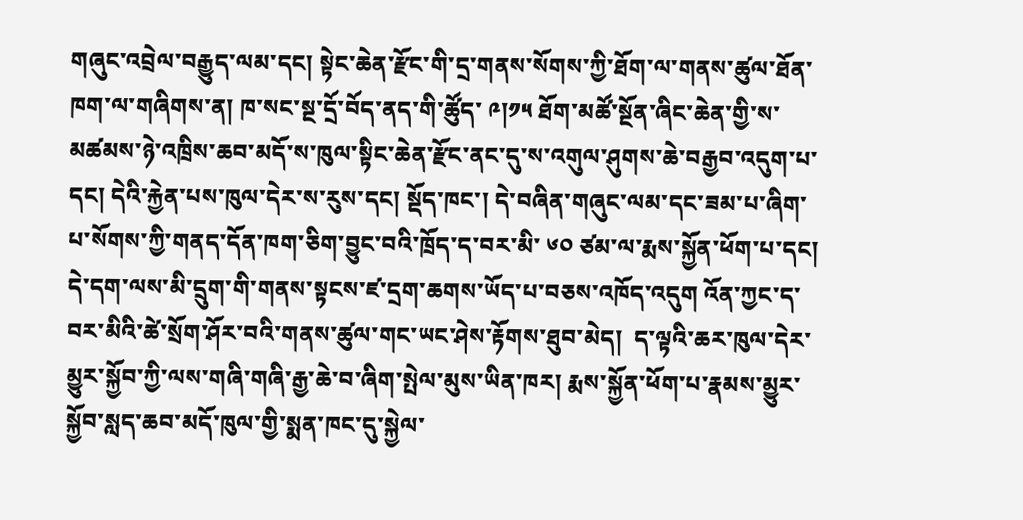གཞུང་འབྲེལ་བརྒྱུད་ལམ་དང། སྟེང་ཆེན་རྫོང་གི་དྲ་གནས་སོགས་ཀྱི་ཐོག་ལ་གནས་ཚུལ་ཐོན་ཁག་ལ་གཞིགས་ན། ཁ་སང་སྔ་དྲོ་བོད་ནད་གི་ཚོུད་ ༩།༡༥ ཐོག་མཚོ་སྔོན་ཞིང་ཆེན་གྱི་ས་མཚམས་ཉེ་འཁྲིས་ཆབ་མདོ་ས་ཁུལ་སྟིང་ཆེན་རྫོང་ནང་དུ་ས་འགུལ་ཤུགས་ཆེ་བརྒྱབ་འདུག་པ་དང། དེའི་རྐྱེན་པས་ཁུལ་དེར་ས་རུས་དང། སྡོད་ཁང་། དེ་བཞིན་གཞུང་ལམ་དང་ཟམ་པ་ཞིག་པ་སོགས་ཀྱི་གནད་དོན་ཁག་ཅིག་བྱུང་བའི་ཁྲོད་ད་བར་མི་ ༦༠ ཙམ་ལ་རྨས་སྐྱོན་ཕོག་པ་དང། དེ་དག་ལས་མི་དྲུག་གི་གནས་སྟངས་ཛ་དྲག་ཆགས་ཡོད་པ་བཅས་འཁོད་འདུག འོན་ཀྱང་ད་བར་མིའི་ཚེ་སྲོག་ཤོར་བའི་གནས་ཚུལ་གང་ཡང་ཤེས་རྟོགས་ཐུབ་མེད།  ད་ལྟའི་ཆར་ཁུལ་དེར་མྱུར་སྐྱོབ་ཀྱི་ལས་གཞི་གཞི་རྒྱ་ཆེ་བ་ཞིག་སྤེལ་མུས་ཡིན་ཁར། རྨས་སྐྱོན་ཕོག་པ་རྣམས་མྱུར་སྐྱོབ་སླད་ཆབ་མདོ་ཁུལ་གྱི་སྨན་ཁང་དུ་སྐྱེལ་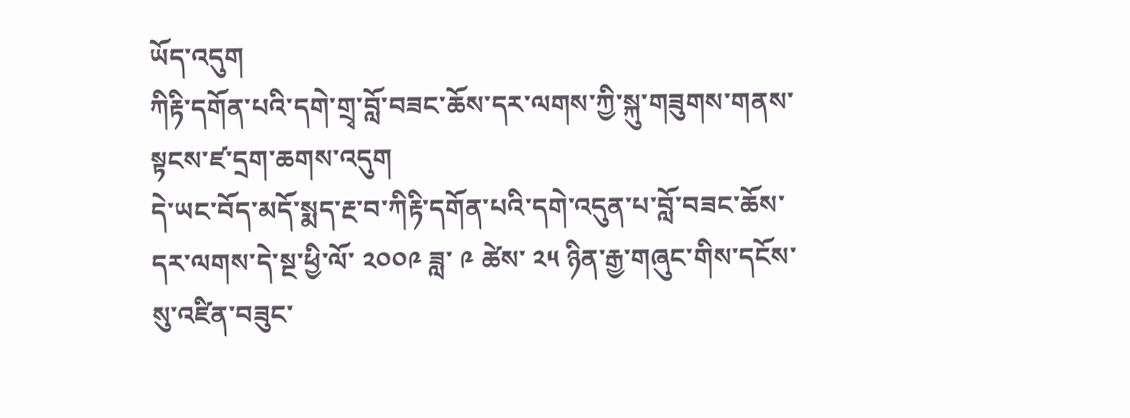ཡོད་འདུག
ཀིརྟི་དགོན་པའི་དགེ་གྲྭ་བློ་བཟང་ཆོས་དར་ལགས་ཀྱི་སྐུ་གཟུགས་གནས་སྟངས་ཛ་དྲག་ཆགས་འདུག
དེ་ཡང་བོད་མདོ་སྨད་རྔ་བ་ཀིརྟི་དགོན་པའི་དགེ་འདུན་པ་བློ་བཟང་ཆོས་དར་ལགས་དེ་སྔ་ཕྱི་ལོ་ ༢༠༠༩ ཟླ་ ༩ ཚེས་ ༢༥ ཉིན་རྒྱ་གཞུང་གིས་དངོས་སུ་འཛིན་བཟུང་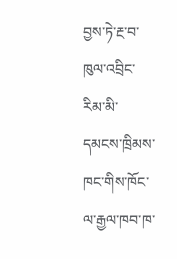བྱས་ཏེ་རྔ་བ་ཁུལ་འབྲིང་རིམ་མི་དམངས་ཁྲིམས་ཁང་གིས་ཁོང་ལ་རྒྱལ་ཁབ་ཁ་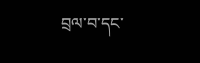བྲལ་བ་དང་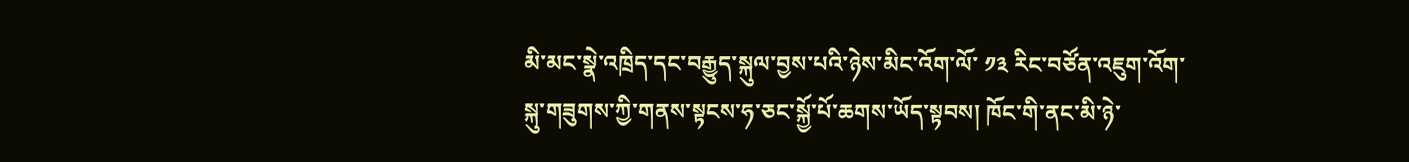མི་མང་སྣེ་འཁྲིད་དང་བརྒྱུད་སྐུལ་བྱས་པའི་ཉེས་མིང་འོག་ལོ་ ༡༣ རིང་བཙོན་འཇུག་འོག་སྐུ་གཟུགས་ཀྱི་གནས་སྟངས་ཧ་ཅང་སྐྱོ་པོ་ཆགས་ཡོད་སྟབས། ཁོང་གི་ནང་མི་ཉེ་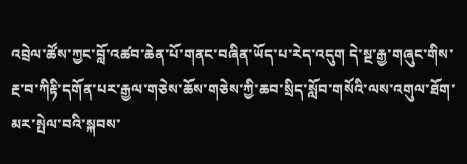འབྲེལ་ཚོས་ཀྱང་བློ་འཚབ་ཆེན་པོ་གནང་བཞིན་ཡོད་པ་རེད་འདུག དེ་སྔ་རྒྱ་གཞུང་གིས་རྔ་བ་ཀིརྟི་དགོན་པར་རྒྱལ་གཅེས་ཆོས་གཅེས་ཀྱི་ཆབ་སྲིད་སློབ་གསོའི་ལས་འགུལ་ཐོག་མར་སྤེལ་བའི་སྐབས་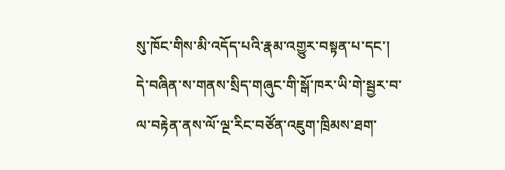སུ་ཁོང་གིས་མི་འདོད་པའི་རྣམ་འགྱུར་བསྟན་པ་དང་། དེ་བཞིན་ས་གནས་སྲིད་གཞུང་གི་སྒོ་ཁར་ཡི་གེ་སྦྱར་བ་ལ་བརྟེན་ནས་ལོ་ལྔ་རིང་བཙོན་འཇུག་ཁྲིམས་ཐག་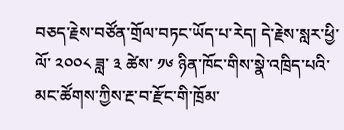བཅད་རྗེས་བཙོན་གྲོལ་བཏང་ཡོད་པ་རེད། དེ་རྗེས་སླར་ཕྱི་ལོ་ ༢༠༠༨ ཟླ་ ༣ ཚེས་ ༡༦ ཉིན་ཁོང་གིས་སྣེ་འཁྲིད་པའི་མང་ཚོགས་ཀྱིས་རྔ་བ་རྫོང་གི་ཁྲོམ་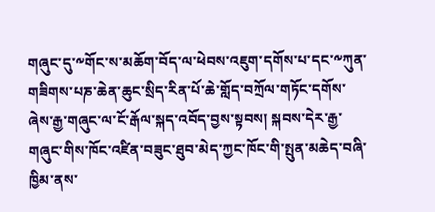གཞུང་དུ་༸གོང་ས་མཆོག་བོད་ལ་ཕེབས་འཇུག་དགོས་པ་དང་༸ཀུན་གཟིགས་པཎ་ཆེན་ཆུང་སྲིད་རིན་པོ་ཆེ་གློད་བཀྲོལ་གཏོང་དགོས་ཞེས་རྒྱ་གཞུང་ལ་ངོ་རྒོལ་སྐད་འབོད་བྱས་སྟབས། སྐབས་དེར་རྒྱ་གཞུང་གིས་ཁོང་འཛིན་བཟུང་ཐུབ་མེད་ཀྱང་ཁོང་གི་སྤུན་མཆེད་བཞི་ཁྱིམ་ནས་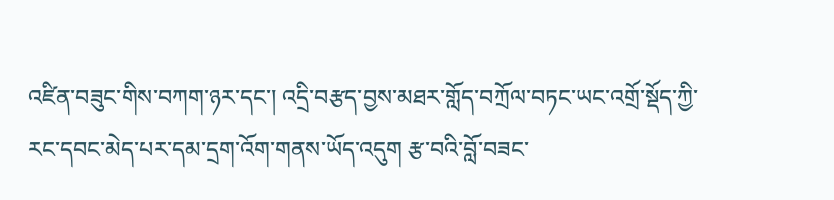འཛིན་བཟུང་གིས་བཀག་ཉར་དང་། འདྲི་བརྩད་བྱས་མཐར་གློད་བཀྲོལ་བཏང་ཡང་འགྲོ་སྡོད་ཀྱི་རང་དབང་མེད་པར་དམ་དྲག་འོག་གནས་ཡོད་འདུག རྩ་བའི་བློ་བཟང་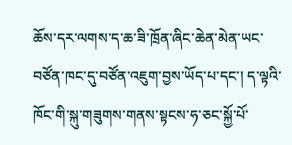ཆོས་དར་ལགས་ད་ཆ་ཟི་ཁྲོན་ཞིང་ཆེན་མེན་ཡང་བཙོན་ཁང་དུ་བཙོན་འཇུག་བྱས་ཡོད་པ་དང་། ད་ལྟའི་ཁོང་གི་སྐུ་གཟུགས་གནས་སྟངས་ཧ་ཅང་སྐྱོ་པོ་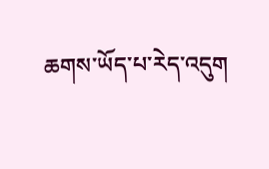ཆགས་ཡོད་པ་རེད་འདུག